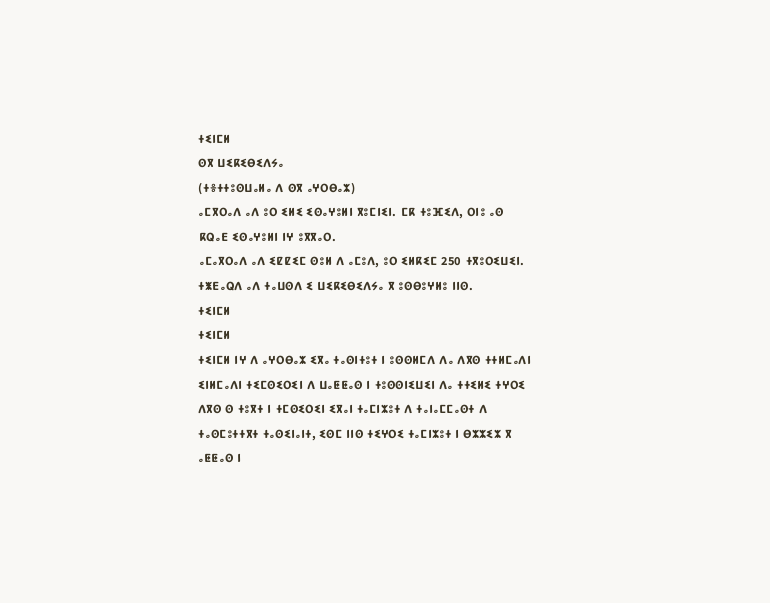ⵜⵉⵏⵎⵍ
ⵙⴳ ⵡⵉⴽⵉⴱⵉⴷⵢⴰ
(ⵜⴻⵜⵜⵓⵙⵡⴰⵍⴰ ⴷ ⵙⴳ ⴰⵖⵔⴱⴰⵣ)
ⴰⵎⴳⵔⴰⴷ ⴰⴷ ⵓⵔ ⵉⵍⵉ ⵉⵙⴰⵖⵓⵍⵏ ⴳⵓⵎⵏⵉⵏ. ⵎⴽ ⵜⵓⴼⵉⴷ, ⵔⵏⵓ ⴰⵙ ⴽⵕⴰⴹ ⵉⵙⴰⵖⵓⵍⵏ ⵏⵖ ⵓⴳⴳⴰⵔ.
ⴰⵎⴰⴳⵔⴰⴷ ⴰⴷ ⵉⵇⵇⵉⵎ ⵙⵓⵍ ⴷ ⴰⵎⵓⴷ, ⵓⵔ ⵉⵍⴽⵉⵎ 250 ⵜⴳⵓⵔⵉⵡⵉⵏ. ⵜⵥⴹⴰⵕⴷ ⴰⴷ ⵜⴰⵡⵙⴷ ⵉ ⵡⵉⴽⵉⴱⵉⴷⵢⴰ ⴳ ⵓⵙⴱⵓⵖⵍⵓ ⵏⵏⵙ.
ⵜⵉⵏⵎⵍ
ⵜⵉⵏⵎⵍ
ⵜⵉⵏⵎⵍ ⵏⵖ ⴷ ⴰⵖⵔⴱⴰⵣ ⵉⴳⴰ ⵜⴰⵙⵏⵜⵓⵜ ⵏ ⵓⵙⵙⵍⵎⴷ ⴷⴰ ⴷⴳⵙ ⵜⵜⵍⵎⴰⴷⵏ ⵉⵏⵍⵎⴰⴷⵏ ⵜⵉⵎⵙⵉⵔⵉⵏ ⴷ ⵡⴰⵟⵟⴰⵙ ⵏ ⵜⵓⵙⵙⵏⵉⵡⵉⵏ ⴷⴰ ⵜⵜⵉⵍⵉ ⵜⵖⵔⵉ ⴷⴳⵙ ⵙ ⵜⵓⴳⵜ ⵏ ⵜⵎⵙⵉⵔⵉⵏ ⵉⴳⴰⵏ ⵜⴰⵎⵏⵣⵓⵜ ⴷ ⵜⴰⵏⴰⵎⵎⴰⵙⵜ ⴷ ⵜⴰⵙⵎⵓⵜⵜⴳⵜ ⵜⴰⵙⵉⵏⴰⵏⵜ, ⵉⵙⵎ ⵏⵏⵙ ⵜⵉⵖⵔⵉ ⵜⴰⵎⵏⵣⵓⵜ ⵏ ⴱⵣⵣⵉⵣ ⴳ ⴰⵟⵟⴰⵙ ⵏ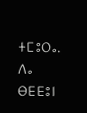ⵜⵎⵓⵔⴰ. ⴷⴰ ⴱⴹⴹⵓⵏ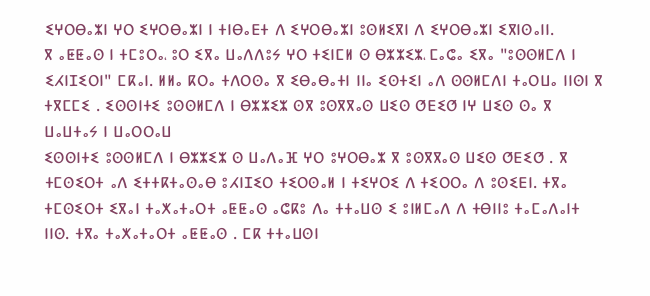ⵉⵖⵔⴱⴰⵣⵏ ⵖⵔ ⵉⵖⵔⴱⴰⵣⵏ ⵏ ⵜⵏⴱⴰⴹⵜ ⴷ ⵉⵖⵔⴱⴰⵣⵏ ⵓⵙⵍⵉⴳⵏ ⴷ ⵉⵖⵔⴱⴰⵣⵏ ⵉⴳⵏⵙⴰⵏⵏ.
ⴳ ⴰⵟⵟⴰⵙ ⵏ ⵜⵎⵓⵔⴰ، ⵓⵔ ⵉⴳⴰ ⵡⴰⴷⴷⵓⵢ ⵖⵔ ⵜⵉⵏⵎⵍ ⵙ ⴱⵣⵣⵉⵣ، ⵎⴰⵛⴰ ⵉⴳⴰ "ⵓⵙⵙⵍⵎⴷ ⵏ ⵉⵃⵏⵊⵉⵔⵏ" ⵎⴽⴰⵏ. ⵍⵍⴰ ⴽⵔⴰ ⵜⴷⵔⵙⴰ ⴳ ⵉⴱⴰⴱⴰⵜⵏ ⵏⵏⴰ ⵉⵙⵜⵉⵏ ⴰⴷ ⵙⵙⵍⵎⴷⵏ ⵜⴰⵔⵡⴰ ⵏⵏⵙⵏ ⴳ ⵜⴳⵎⵎⵉ . ⵉⵙⵙⵏⵜⵉ ⵓⵙⵙⵍⵎⴷ ⵏ ⴱⵣⵣⵉⵣ ⵙⴳ ⵓⵙⴳⴳⴰⵙ ⵡⵉⵙ ⵚⴹⵉⵚ ⵏⵖ ⵡⵉⵙ ⵙⴰ ⴳ ⵡⴰⵡⵜⴰⵢ ⵏ ⵡⴰⵔⵔⴰⵡ
ⵉⵙⵙⵏⵜⵉ ⵓⵙⵙⵍⵎⴷ ⵏ ⴱⵣⵣⵉⵣ ⵙ ⵡⴰⴷⴰⴼ ⵖⵔ ⵓⵖⵔⴱⴰⵣ ⴳ ⵓⵙⴳⴳⴰⵙ ⵡⵉⵙ ⵚⴹⵉⵚ . ⴳ ⵜⵎⵙⵉⵔⵜ ⴰⴷ ⵉⵜⵜⴽⵜⴰⵙⴰⴱ ⵓⵃⵏⵊⵉⵔ ⵜⵉⵔⵙⴰⵍ ⵏ ⵜⵉⵖⵔⵉ ⴷ ⵜⵉⵔⵔⴰ ⴷ ⵓⵙⵉⴹⵏ. ⵜⴳⴰ ⵜⵎⵙⵉⵔⵜ ⵉⴳⴰⵏ ⵜⴰⵅⴰⵜⴰⵔⵜ ⴰⵟⵟⴰⵙ ⴰⵛⴽⵓ ⴷⴰ ⵜⵜⴰⵡⵙ ⵉ ⵓⵏⵍⵎⴰⴷ ⴷ ⵜⴱⵏⵏⵓ ⵜⴰⵎⴰⴷⴰⵏⵜ ⵏⵏⵙ. ⵜⴳⴰ ⵜⴰⵅⴰⵜⴰⵔⵜ ⴰⵟⵟⴰⵙ . ⵎⴽ ⵜⵜⴰⵡⵙⵏ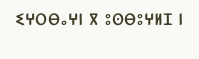ⵉⵖⵔⴱⴰⵖⵏ ⴳ ⵓⵙⴱⵓⵖⵍⵊ ⵏ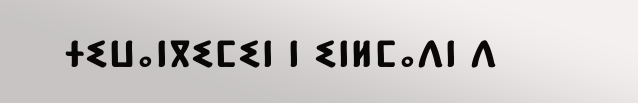ⵜⵉⵡⴰⵏⴳⵉⵎⵉⵏ ⵏ ⵉⵏⵍⵎⴰⴷⵏ ⴷ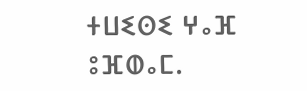ⵜⵡⵉⵙⵉ ⵖⴰⴼ ⵓⴼⵀⴰⵎ.